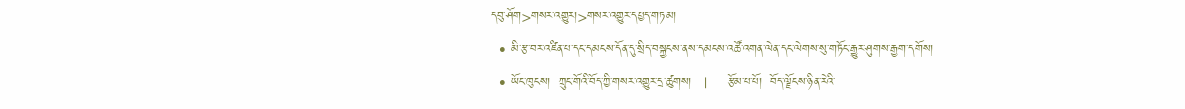དབུ་ཤོག>གསར་འགྱུར།>གསར་འགྱུར་དཔྱད་གཏམ།
  • མི་རྩ་བར་འཛིན་པ་དང་དམངས་དོན་དུ་སྲིད་བསྐྱངས་ནས་དམངས་འཚོ་འགན་ལེན་དང་ལེགས་སུ་གཏོང་རྒྱུར་ཤུགས་རྒྱག་དགོས།
  • ཡོང་ཁུངས།  ཀྲུང་གོའི་བོད་ཀྱི་གསར་འགྱུར་དྲ་ཚུགས།   |     རྩོམ་པ་པོ།  བོད་ལྗོངས་ཉིན་རེའི་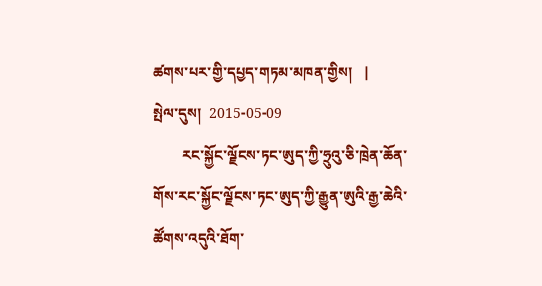ཚགས་པར་གྱི་དཔྱད་གཏམ་མཁན་གྱིས།   |     སྤེལ་དུས།  2015-05-09
        རང་སྐྱོང་ལྗོངས་ཏང་ཨུད་ཀྱི་ཧྲུའུ་ཅི་ཁྲེན་ཆོན་གོས་རང་སྐྱོང་ལྗོངས་ཏང་ཨུད་ཀྱི་རྒྱུན་ཨུའི་རྒྱ་ཆེའི་ཚོགས་འདུའི་ཐོག་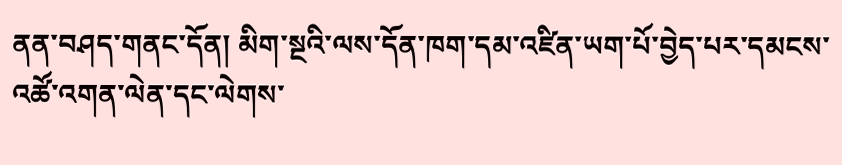ནན་བཤད་གནང་དོན། མིག་སྔའི་ལས་དོན་ཁག་དམ་འཛིན་ཡག་པོ་བྱེད་པར་དམངས་འཚོ་འགན་ལེན་དང་ལེགས་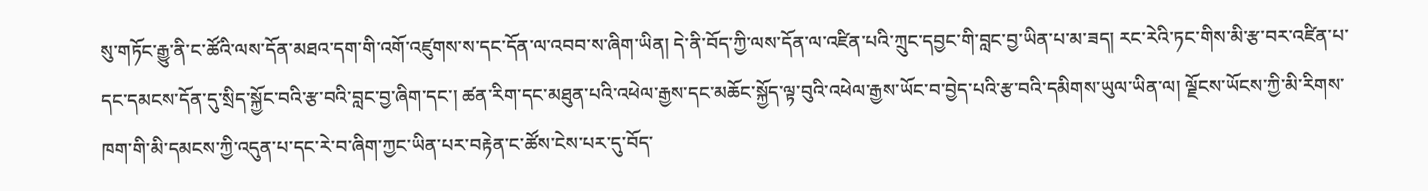སུ་གཏོང་རྒྱུ་ནི་ང་ཚོའི་ལས་དོན་མཐའ་དག་གི་འགོ་འཛུགས་ས་དང་དོན་ལ་འབབ་ས་ཞིག་ཡིན། དེ་ནི་བོད་ཀྱི་ལས་དོན་ལ་འཛིན་པའི་ཀྲུང་དབྱང་གི་བླང་བྱ་ཡིན་པ་མ་ཟད། རང་རེའི་ཏང་གིས་མི་རྩ་བར་འཛིན་པ་དང་དམངས་དོན་དུ་སྲིད་སྐྱོང་བའི་རྩ་བའི་བླང་བྱ་ཞིག་དང་། ཚན་རིག་དང་མཐུན་པའི་འཕེལ་རྒྱས་དང་མཆོང་སྐྱོད་ལྟ་བུའི་འཕེལ་རྒྱས་ཡོང་བ་བྱེད་པའི་རྩ་བའི་དམིགས་ཡུལ་ཡིན་ལ། ལྗོངས་ཡོངས་ཀྱི་མི་རིགས་ཁག་གི་མི་དམངས་ཀྱི་འདུན་པ་དང་རེ་བ་ཞིག་ཀྱང་ཡིན་པར་བརྟེན་ང་ཚོས་ངེས་པར་དུ་བོད་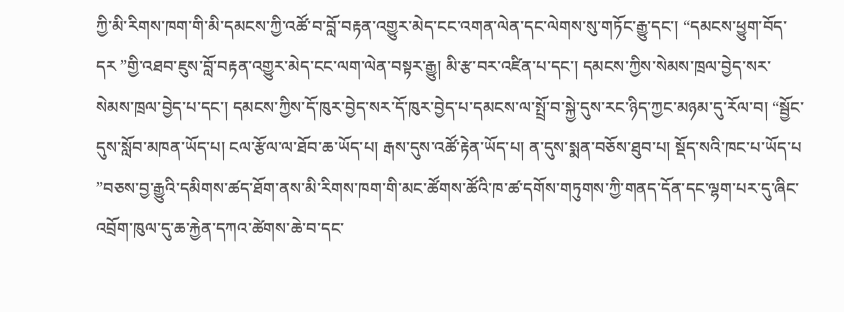ཀྱི་མི་རིགས་ཁག་གི་མི་དམངས་ཀྱི་འཚོ་བ་བློ་བརྟན་འགྱུར་མེད་ངང་འགན་ལེན་དང་ལེགས་སུ་གཏོང་རྒྱུ་དང་། “དམངས་ཕྱུག་བོད་དར ”གྱི་འཐབ་ཇུས་བློ་བརྟན་འགྱུར་མེད་ངང་ལག་ལེན་བསྟར་རྒྱུ། མི་རྩ་བར་འཛིན་པ་དང་། དམངས་ཀྱིས་སེམས་ཁྲལ་བྱེད་སར་སེམས་ཁྲལ་བྱེད་པ་དང་། དམངས་ཀྱིས་དོ་ཁུར་བྱེད་སར་དོ་ཁུར་བྱེད་པ་དམངས་ལ་སྤྲོ་བ་སྐྱེ་དུས་རང་ཉིད་ཀྱང་མཉམ་དུ་རོལ་བ། “སྦྱོང་དུས་སློབ་མཁན་ཡོད་པ། ངལ་རྩོལ་ལ་ཐོབ་ཆ་ཡོད་པ། རྒས་དུས་འཚོ་རྟེན་ཡོད་པ། ན་དུས་སྨན་བཅོས་ཐུབ་པ། སྡོད་སའི་ཁང་པ་ཡོད་པ ”བཅས་བྱ་རྒྱུའི་དམིགས་ཚད་ཐོག་ནས་མི་རིགས་ཁག་གི་མང་ཚོགས་ཚོའི་ཁ་ཚ་དགོས་གཏུགས་ཀྱི་གནད་དོན་དང་ལྷག་པར་དུ་ཞིང་འབྲོག་ཁུལ་དུ་ཆ་རྐྱེན་དཀའ་ཚེགས་ཆེ་བ་དང་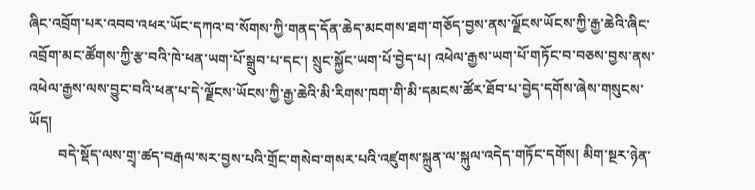ཞིང་འབྲོག་པར་འབབ་འཕར་ཡོང་དཀའ་བ་སོགས་ཀྱི་གནད་དོན་ཆེད་མངགས་ཐག་གཅོད་བྱས་ནས་ལྗོངས་ཡོངས་ཀྱི་རྒྱ་ཆེའི་ཞིང་འབྲོག་མང་ཚོགས་ཀྱི་རྩ་བའི་ཁེ་ཕན་ཡག་པོ་སྒྲུབ་པ་དང་། སྲུང་སྐྱོང་ཡག་པོ་བྱེད་པ། འཕེལ་རྒྱས་ཡག་པོ་གཏོང་བ་བཅས་བྱས་ནས་འཕེལ་རྒྱས་ལས་བྱུང་བའི་ཕན་པ་དེ་ལྗོངས་ཡོངས་ཀྱི་རྒྱ་ཆེའི་མི་རིགས་ཁག་གི་མི་དམངས་ཚོར་ཐོབ་པ་བྱེད་དགོས་ཞེས་གསུངས་ཡོད།
        བདེ་སྡོད་ལས་གྲྭ་ཚད་བརྒལ་སར་བྱས་པའི་གྲོང་གསེབ་གསར་པའི་འཛུགས་སྐྲུན་ལ་སྐུལ་འདེད་གཏོང་དགོས། མིག་སྔར་ཉེན་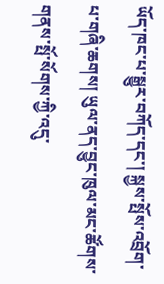ཡོད་ཁང་པ་སྒྱུར་བཀོད་དང་། སྐྱས་སྤོས་འབྲོག་པ་གཞི་ཆགས། ཡུལ་ནད་བྱུང་ཁུལ་མང་ཚོགས་གནས་སྤོ་སོགས་ཀྱི་འདུ་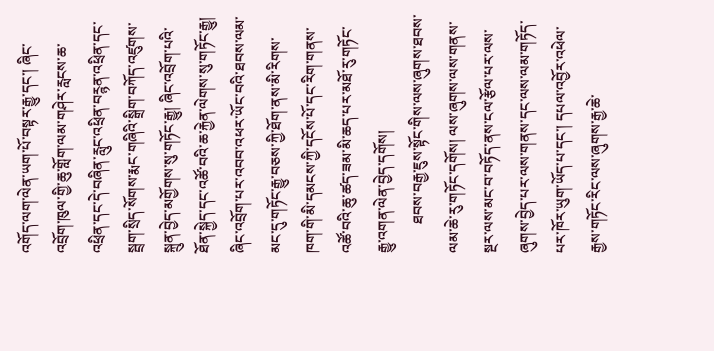འགོད་ལག་ལེན་ཡག་པོ་བསྟར་རྒྱུ་དང་། ཞིང་འབྲོག་ཁུལ་གྱི་ཆུ་གློག་ལམ་གཤེར་རླངས་ཆ་འཕྲིན་དང་དེ་བཞིན་རླུང་འཕྲིན་བཪྙན་འཕྲིན་དང་སྦྲག་སྲིད་སོགས་རྨང་གཞིའི་སྒྲིག་བཀོད་འཛུགས་སྐྲུན་བྱེད་མགྱོགས་སུ་གཏོང་རྒྱུ། ཞིང་འབྲོག་པའི་ཐོན་སྐྱེད་དང་འཚོ་བའི་ཆ་རྐྱེན་ལེགས་སུ་གཏོང་རྒྱུ། ཞིང་འབྲོག་པར་འབབ་འཕར་ཡོང་བའི་ཐབས་ལམ་མང་དུ་གཏོང་རྒྱུ་བཅས་ཀྱི་ཐོག་ནས་མི་རིགས་ཁག་གི་མི་དམངས་ཀྱི་དངོས་པོ་དང་རིག་གནས་འཚོ་བའི་ཆུ་ཚད་ཟམ་མི་ཆད་པར་མཐོ་རུ་གཏོང་རྒྱུ་འགན་ལེན་བྱེད་དགོས།
        ཐབས་བརྒྱ་ཇུས་སྟོང་གིས་ལས་ཞུགས་ཐབས་ལམ་ཆེ་རུ་གཏོང་དགོས། ལས་ཞུགས་ལས་གནས་སྔར་ལས་མང་བ་བཏོད་ནས་ངལ་རྩོལ་པར་ལས་ཞུགས་བྱེད་པར་ལས་གནས་དང་ལས་ལམ་གཏོད་པར་ཁོར་ཡུག་ཡོད་པ་དང་། དཔལ་འབྱོར་འཕེལ་རྒྱས་གཏོང་རིང་ལས་ཞུགས་རྒྱ་ཆེ་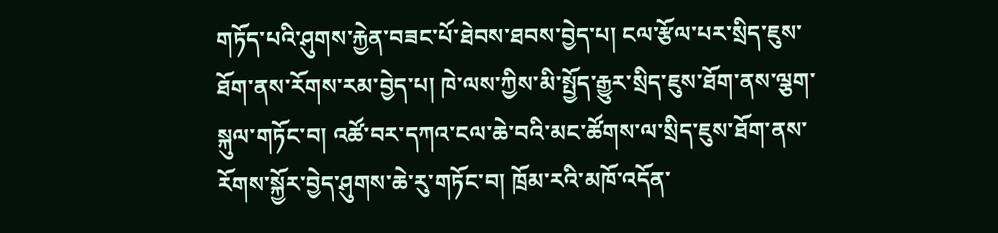གཏོད་པའི་ཤུགས་རྐྱེན་བཟང་པོ་ཐེབས་ཐབས་བྱེད་པ། ངལ་རྩོལ་པར་སྲིད་ཇུས་ཐོག་ནས་རོགས་རམ་བྱེད་པ། ཁེ་ལས་ཀྱིས་མི་སྤྱོད་རྒྱུར་སྲིད་ཇུས་ཐོག་ནས་ལྕག་སྐུལ་གཏོང་བ། འཚོ་བར་དཀའ་ངལ་ཆེ་བའི་མང་ཚོགས་ལ་སྲིད་ཇུས་ཐོག་ནས་རོགས་སྐྱོར་བྱེད་ཤུགས་ཆེ་རུ་གཏོང་བ། ཁྲོམ་རའི་མཁོ་འདོན་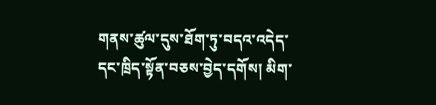གནས་ཚུལ་དུས་ཐོག་ཏུ་བདའ་འདེད་དང་ཁྲིད་སྟོན་བཅས་བྱེད་དགོས། མིག་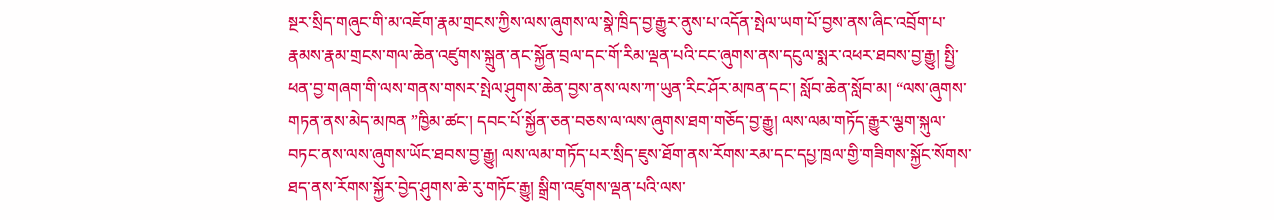སྔར་སྲིད་གཞུང་གི་མ་འཇོག་རྣམ་གྲངས་ཀྱིས་ལས་ཞུགས་ལ་སྣེ་ཁྲིད་བྱ་རྒྱུར་ནུས་པ་འདོན་སྤེལ་ཡག་པོ་བྱས་ནས་ཞིང་འབྲོག་པ་རྣམས་རྣམ་གྲངས་གལ་ཆེན་འཛུགས་སྐྲུན་ནང་སྐྱོན་བྲལ་དང་གོ་རིམ་ལྡན་པའི་ངང་ཞུགས་ནས་དངུལ་སྨར་འཕར་ཐབས་བྱ་རྒྱུ། སྤྱི་ཕན་བྱ་གཞག་གི་ལས་གནས་གསར་སྤེལ་ཤུགས་ཆེན་བྱས་ནས་ལས་ཀ་ཡུན་རིང་ཤོར་མཁན་དང་། སློབ་ཆེན་སློབ་མ། “ལས་ཞུགས་གཏན་ནས་མེད་མཁན ”ཁྱིམ་ཚང་། དབང་པོ་སྐྱོན་ཅན་བཅས་ལ་ལས་ཞུགས་ཐག་གཅོད་བྱ་རྒྱུ། ལས་ལམ་གཏོད་རྒྱུར་ལྕག་སྐུལ་བཏང་ནས་ལས་ཞུགས་ཡོང་ཐབས་བྱ་རྒྱུ། ལས་ལམ་གཏོད་པར་སྲིད་ཇུས་ཐོག་ནས་རོགས་རམ་དང་དཔྱ་ཁྲལ་གྱི་གཟིགས་སྐྱོང་སོགས་ཐད་ནས་རོགས་སྐྱོར་བྱེད་ཤུགས་ཆེ་རུ་གཏོང་རྒྱུ། སྒྲིག་འཛུགས་ལྡན་པའི་ལས་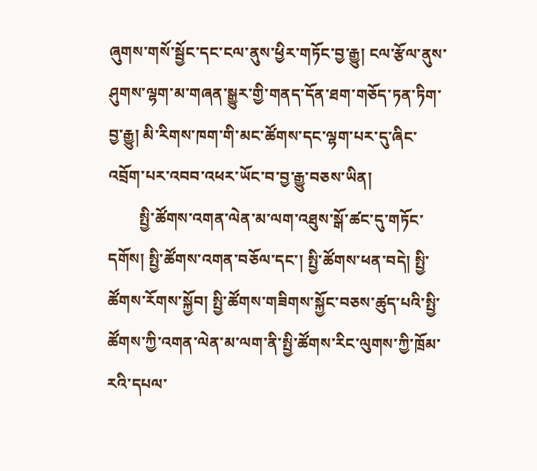ཞུགས་གསོ་སྦྱོང་དང་ངལ་ནུས་ཕྱིར་གཏོང་བྱ་རྒྱུ། ངལ་རྩོལ་ནུས་ཤུགས་ལྷག་མ་གཞན་སྒྱུར་གྱི་གནད་དོན་ཐག་གཅོད་ཏན་ཏིག་བྱ་རྒྱུ། མི་རིགས་ཁག་གི་མང་ཚོགས་དང་ལྷག་པར་དུ་ཞིང་འབྲོག་པར་འབབ་འཕར་ཡོང་བ་བྱ་རྒྱུ་བཅས་ཡིན།
        སྤྱི་ཚོགས་འགན་ལེན་མ་ལག་འཐུས་སྒོ་ཚང་དུ་གཏོང་དགོས། སྤྱི་ཚོགས་འགན་བཅོལ་དང་། སྤྱི་ཚོགས་ཕན་བདེ། སྤྱི་ཚོགས་རོགས་སྐྱོབ། སྤྱི་ཚོགས་གཟིགས་སྐྱོང་བཅས་ཚུད་པའི་སྤྱི་ཚོགས་ཀྱི་འགན་ལེན་མ་ལག་ནི་སྤྱི་ཚོགས་རིང་ལུགས་ཀྱི་ཁྲོམ་རའི་དཔལ་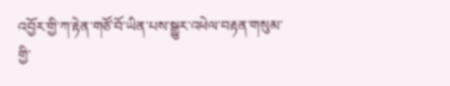འབྱོར་གྱི་ཀ་རྟེན་གཙོ་བོ་ཡིན་པས་སྒྱུར་འཕེལ་བརྟན་གསུམ་གྱི་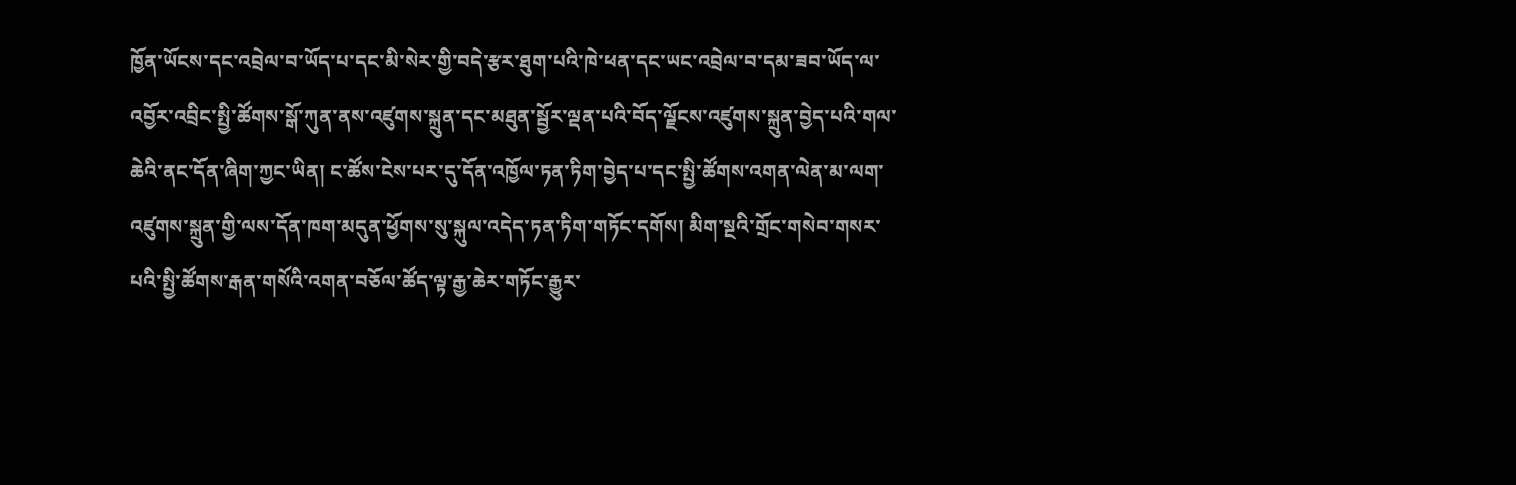ཁྱོན་ཡོངས་དང་འབྲེལ་བ་ཡོད་པ་དང་མི་སེར་གྱི་བདེ་རྩར་ཐུག་པའི་ཁེ་ཕན་དང་ཡང་འབྲེལ་བ་དམ་ཟབ་ཡོད་ལ་འབྱོར་འབྲིང་སྤྱི་ཚོགས་སྒོ་ཀུན་ནས་འཛུགས་སྐྲུན་དང་མཐུན་སྦྱོར་ལྡན་པའི་བོད་ལྗོངས་འཛུགས་སྐྲུན་བྱེད་པའི་གལ་ཆེའི་ནང་དོན་ཞིག་ཀྱང་ཡིན། ང་ཚོས་ངེས་པར་དུ་དོན་འཁྱོལ་ཏན་ཏིག་བྱེད་པ་དང་སྤྱི་ཚོགས་འགན་ལེན་མ་ལག་འཛུགས་སྐྲུན་གྱི་ལས་དོན་ཁག་མདུན་ཕྱོགས་སུ་སྐུལ་འདེད་ཏན་ཏིག་གཏོང་དགོས། མིག་སྔའི་གྲོང་གསེབ་གསར་པའི་སྤྱི་ཚོགས་རྒན་གསོའི་འགན་བཅོལ་ཚོད་ལྟ་རྒྱ་ཆེར་གཏོང་རྒྱུར་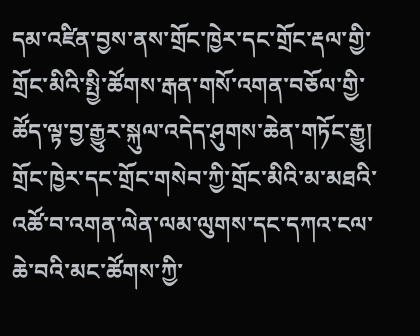དམ་འཛིན་བྱས་ནས་གྲོང་ཁྱེར་དང་གྲོང་རྡལ་གྱི་གྲོང་མིའི་སྤྱི་ཚོགས་རྒན་གསོ་འགན་བཅོལ་གྱི་ཚོད་ལྟ་བྱ་རྒྱུར་སྐུལ་འདེད་ཤུགས་ཆེན་གཏོང་རྒྱུ། གྲོང་ཁྱེར་དང་གྲོང་གསེབ་ཀྱི་གྲོང་མིའི་མ་མཐའི་འཚོ་བ་འགན་ལེན་ལམ་ལུགས་དང་དཀའ་ངལ་ཆེ་བའི་མང་ཚོགས་ཀྱི་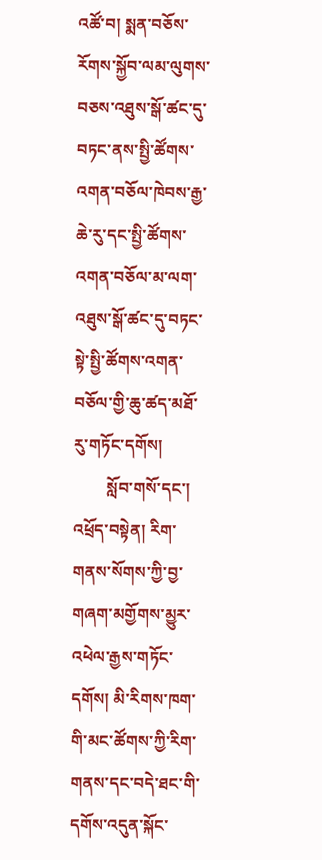འཚོ་བ། སྨན་བཅོས་རོགས་སྐྱོབ་ལམ་ལུགས་བཅས་འཐུས་སྒོ་ཚང་དུ་བཏང་ནས་སྤྱི་ཚོགས་འགན་བཅོལ་ཁེབས་རྒྱ་ཆེ་རུ་དང་སྤྱི་ཚོགས་འགན་བཅོལ་མ་ལག་འཐུས་སྒོ་ཚང་དུ་བཏང་སྟེ་སྤྱི་ཚོགས་འགན་བཅོལ་གྱི་ཆུ་ཚད་མཐོ་རུ་གཏོང་དགོས།
        སློབ་གསོ་དང་། འཕྲོད་བསྟེན། རིག་གནས་སོགས་ཀྱི་བྱ་གཞག་མགྱོགས་མྱུར་འཕེལ་རྒྱས་གཏོང་དགོས། མི་རིགས་ཁག་གི་མང་ཚོགས་ཀྱི་རིག་གནས་དང་བདེ་ཐང་གི་དགོས་འདུན་སྐོང་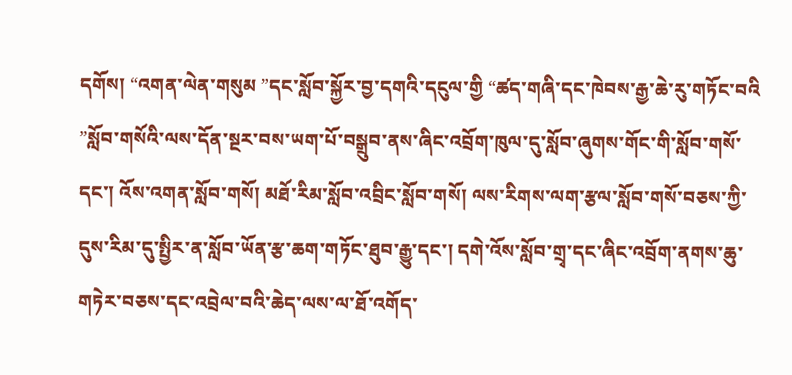དགོས། “འགན་ལེན་གསུམ ”དང་སློབ་སྐྱོར་བྱ་དགའི་དངུལ་གྱི “ཚད་གཞི་དང་ཁེབས་རྒྱ་ཆེ་རུ་གཏོང་བའི ”སློབ་གསོའི་ལས་དོན་སྔར་བས་ཡག་པོ་བསྒྲུབ་ནས་ཞིང་འབྲོག་ཁུལ་དུ་སློབ་ཞུགས་གོང་གི་སློབ་གསོ་དང་། འོས་འགན་སློབ་གསོ། མཐོ་རིམ་སློབ་འབྲིང་སློབ་གསོ། ལས་རིགས་ལག་རྩལ་སློབ་གསོ་བཅས་ཀྱི་དུས་རིམ་དུ་སྤྱིར་ན་སློབ་ཡོན་རྩ་ཆག་གཏོང་ཐུབ་རྒྱུ་དང་། དགེ་འོས་སློབ་གྲྭ་དང་ཞིང་འབྲོག་ནགས་ཆུ་གཏེར་བཅས་དང་འབྲེལ་བའི་ཆེད་ལས་ལ་ཐོ་འགོད་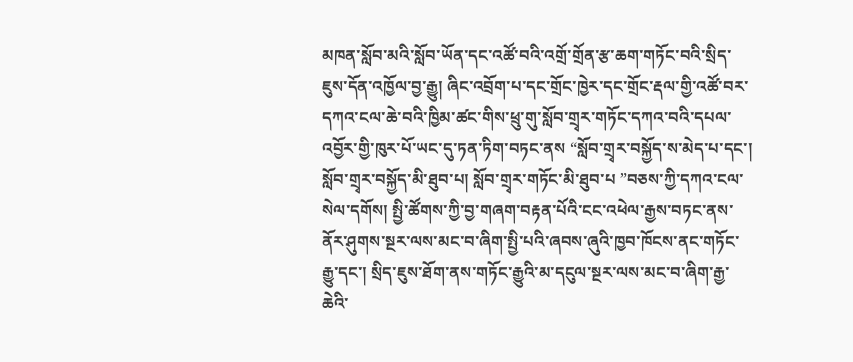མཁན་སློབ་མའི་སློབ་ཡོན་དང་འཚོ་བའི་འགྲོ་གྲོན་རྩ་ཆག་གཏོང་བའི་སྲིད་ཇུས་དོན་འཁྱོལ་བྱ་རྒྱུ། ཞིང་འབྲོག་པ་དང་གྲོང་ཁྱེར་དང་གྲོང་རྡལ་གྱི་འཚོ་བར་དཀའ་ངལ་ཆེ་བའི་ཁྱིམ་ཚང་གིས་ཕྲུ་གུ་སློབ་གྲྭར་གཏོང་དཀའ་བའི་དཔལ་འབྱོར་གྱི་ཁུར་པོ་ཡང་དུ་ཏན་ཏིག་བཏང་ནས “སློབ་གྲྭར་བསྐྱོད་ས་མེད་པ་དང་། སློབ་གྲྭར་བསྐྱོད་མི་ཐུབ་པ། སློབ་གྲྭར་གཏོང་མི་ཐུབ་པ ”བཅས་ཀྱི་དཀའ་ངལ་སེལ་དགོས། སྤྱི་ཚོགས་ཀྱི་བྱ་གཞག་བརྟན་པོའི་ངང་འཕེལ་རྒྱས་བཏང་ནས་ནོར་ཤུགས་སྔར་ལས་མང་བ་ཞིག་སྤྱི་པའི་ཞབས་ཞུའི་ཁྱབ་ཁོངས་ནང་གཏོང་རྒྱུ་དང་། སྲིད་ཇུས་ཐོག་ནས་གཏོང་རྒྱུའི་མ་དངུལ་སྔར་ལས་མང་བ་ཞིག་རྒྱ་ཆེའི་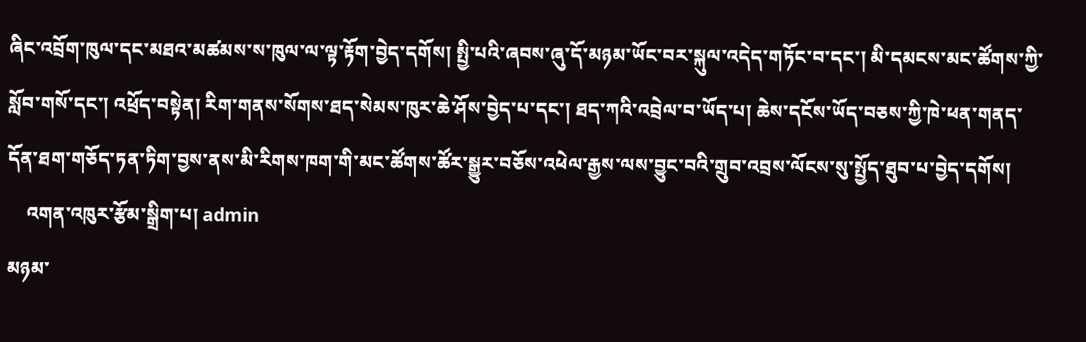ཞིང་འབྲོག་ཁུལ་དང་མཐའ་མཚམས་ས་ཁུལ་ལ་ལྟ་རྟོག་བྱེད་དགོས། སྤྱི་པའི་ཞབས་ཞུ་དོ་མཉམ་ཡོང་བར་སྐུལ་འདེད་གཏོང་བ་དང་། མི་དམངས་མང་ཚོགས་ཀྱི་སློབ་གསོ་དང་། འཕྲོད་བསྟེན། རིག་གནས་སོགས་ཐད་སེམས་ཁུར་ཆེ་ཤོས་བྱེད་པ་དང་། ཐད་ཀའི་འབྲེལ་བ་ཡོད་པ། ཆེས་དངོས་ཡོད་བཅས་ཀྱི་ཁེ་ཕན་གནད་དོན་ཐག་གཅོད་ཏན་ཏིག་བྱས་ནས་མི་རིགས་ཁག་གི་མང་ཚོགས་ཚོར་སྒྱུར་བཅོས་འཕེལ་རྒྱས་ལས་བྱུང་བའི་གྲུབ་འབྲས་ལོངས་སུ་སྤྱོད་ཐུབ་པ་བྱེད་དགོས།
    འགན་འཁུར་རྩོམ་སྒྲིག་པ། admin
མཉམ་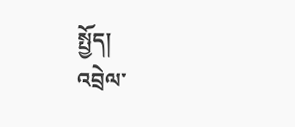སྤྱོད།
འབྲེལ་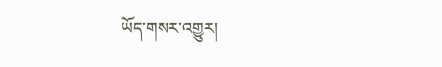ཡོད་གསར་འགྱུར།